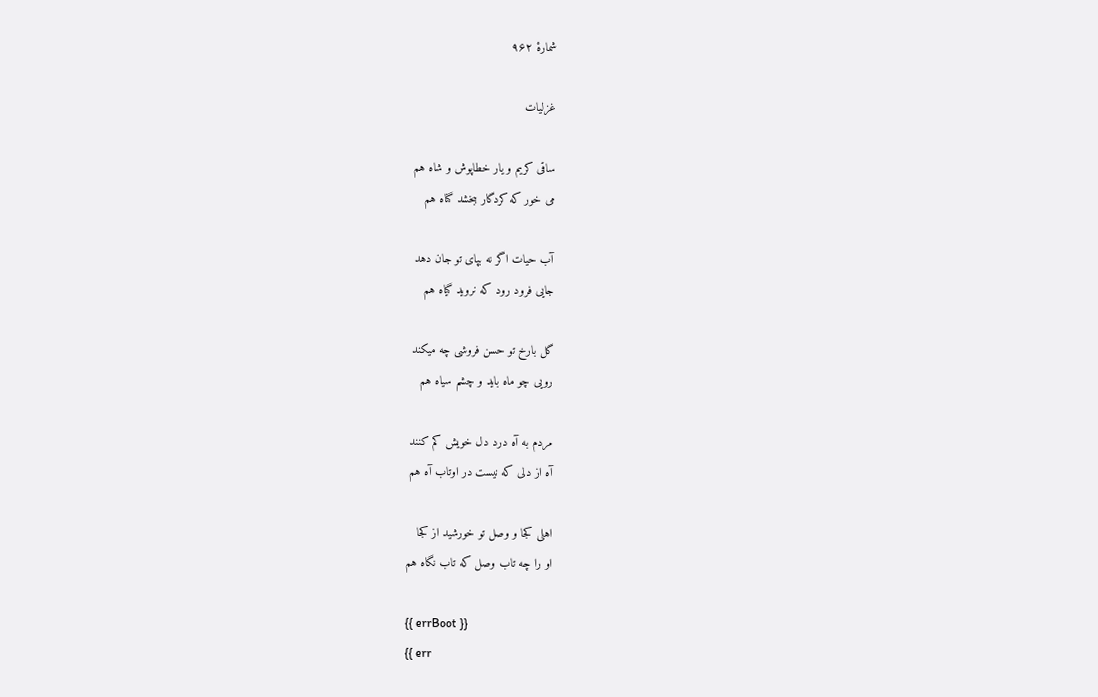شمارهٔ ۹۶۲

غزلیات

ساقی کریم و یار خطاپوش و شاه هم
می خور که کردگار ببخشد گناه هم

آب حیات اگر نه بپای تو جان دهد
جایی فرود رود که نروید گیاه هم

گل بارخ تو حسن فروشی چه میکند
رویی چو ماه باید و چشم سیاه هم

مردم به آه درد دل خویش کم کنند
آه از دلی که نیست در اوتاب آه هم

اهلی کجا و وصل تو خورشید از کجا
او را چه تاب وصل که تاب نگاه هم

{{ errBoot }}
{{ err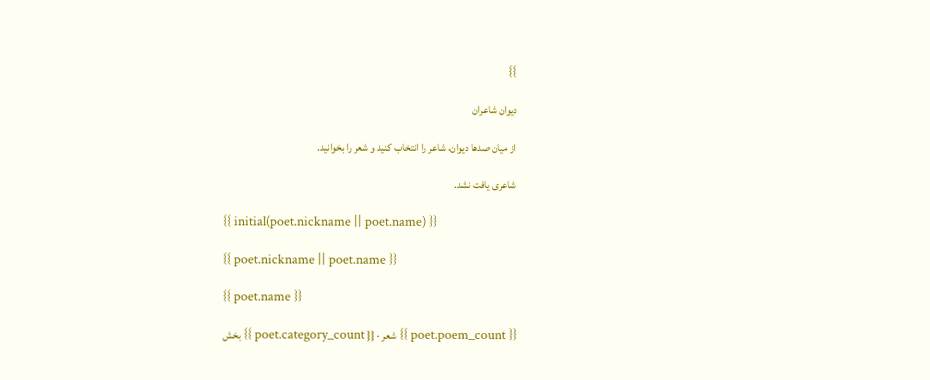}}

دیوان شاعران

از میان صدها دیوان، شاعر را انتخاب کنید و شعر را بخوانید.

شاعری یافت نشد.

{{ initial(poet.nickname || poet.name) }}

{{ poet.nickname || poet.name }}

{{ poet.name }}

{{ poet.poem_count }} شعر · {{ poet.category_count }} بخش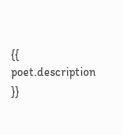{{ poet.description }}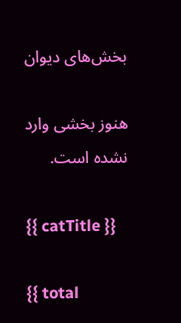بخش‌های دیوان

هنوز بخشی وارد نشده است.

{{ catTitle }}

{{ total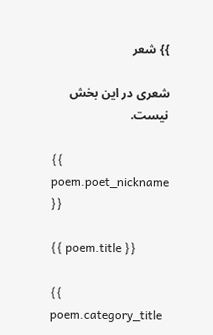}} شعر

شعری در این بخش نیست.

{{ poem.poet_nickname }}

{{ poem.title }}

{{ poem.category_title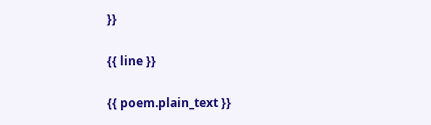}}

{{ line }}

{{ poem.plain_text }}